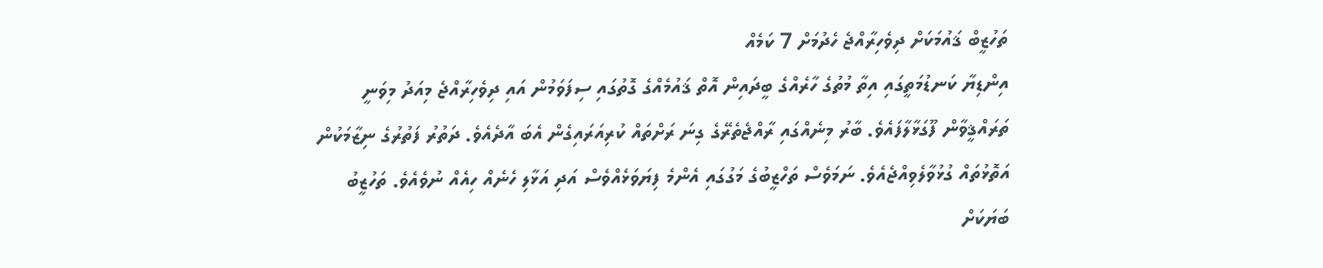ތަހުޒީބް ޤައުމަކަށް ދިވެހިރާއްޖެ ހެދުމަށް 7 ކަމެއް
އިންޑިޔާ ކަނޑުމަތީގައި އިތާ މުތުގެ ހާރެއްގެ ބީދައިން އޮތް ޤައުމެއްގެ ގޮތުގައި ސިފަވަމުން އައި ދިވެހިރާއްޖެ މިއަދު މިވަނީ ތަރައްޤީވާން ފޫގަޅާލާފައެވެ. ބާރު މިނެއްގައި ރާއްޖެތެރޭގެ ގިނަ ރަށްތައް ކުރިއަރައިގެން އެބަ އާދެއެވެ. ދަތުރު ފަތުރުގެ ނިޒާމަކުން އަތޮޅުތައް ގުޅުވާލެވިއްޖެއެވެ. ނަމަވެސް ތަހްޒީބުގެ މަގުގައި އެންމެ ފިޔަވަޅެއްވެސް އަދި އަޅާލި ހެނެއް ހިއެއް ނުވެއެވެ. ތަހުޒީބު ބަޔަކަށް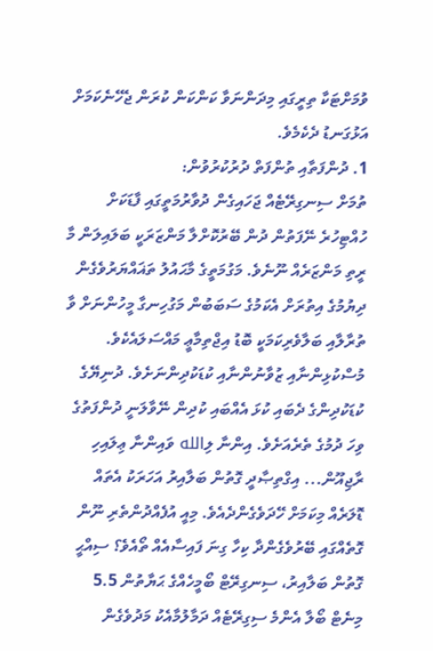ވުމަށްޓަކާ ތިރީގައި މިދަންނަވާ ކަންކަން ކުރަން ޖެހޭނެކަމަށް އަޅުގަނޑު ދެކެމެވެ.
1. ދުންފަތާއި ތުންފަތް ދުރުކުރުވުން:
ތުމަށް ސިނގިރޭޓެއް ޖަހައިގެން ދުވާރުމަތީގައި ފާޑަކަށް ހުއްޓިހުރެ ނޭފަތުން ދުން ބޭރުކޮށްލާ މަންޒަރަކީ ބަލައިލަން މާ ރީތި މަންޒަރެއް ނޫނެވެ. މަގުމަތީގެ މާޙައުލު ތަޣައްޔަރުވެގެން ދިޔުމުގެ އިތުރަށް އެކަމުގެ ސަބަބުން މަގުހިނގާ މީހުންނަށް ވާ ތުރާލާއި ބަލާވެރިކަމަކީ ބޮޑު އިޖްތިމާޢީ މައްސަލައެކެވެ. މުސްކުޅިންނާއި ޒުވާނުންނާއި ކުޑަކުދިންނަށެވެ. ދުނިޔޭގެ ކުޑަކުދިންގެ ދެބައި ކުޅަ އެއްބައި ކުދިން ނޭވާލަނީ ދުންފަތުގެ ވިހަ ދުމުގެ ތެރެއަށެވެ. އިންނާ ލިالله ވައިންނާ ޢިލައިހި ރާޖިއޫން... އިގްތިޞާދީ ގޮތުން ބަލާއިރު އަހަރަކު އެތައް ޑޮލަރެއް މިކަމަށް ހޭދަވެގެންދެއެވެ. މިއީ އުފެއްދުންތެރި ނޫން ގޮތެއްގައި ބޭރުވެގެންދާ ކިހާ ގިނަ ފައިސާއެއް ތޯއެވެ؟ ސިއްޙީ ގޮތުން ބަލާއިރު، ސިނގިރޭޓް ބޯމީހެއްގެ ޙަޔާތުން 5.5 މިނެޓް ބޯލާ އެންމެ ސިގިރޭޓެއް ދަމާލުމާއެކު މަދުވެގެން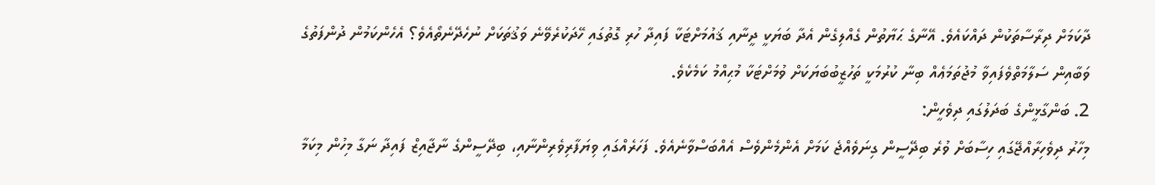ދާކަމަށް ދިރާސާތަކުން ދައްކައެވެ. އޭނާގެ ޙަޔާތުން ގެއްލިގެން އެދާ ބަޔަކީ ދީނާއި ޤައުމަށްޓަކާ ފައިދާ ހުރި ގޮތުގައި ހޭދަކުރެވޭނެ ވަޤުތަކަށް ނުހެދޭނެތޯއެވެ؟ އެހެންކަމުން ދުންފަތުގެ ވަބާއިން ސަލާމަތްވެފައިވާ މުޖުތަމަޢެއް ބިނާ ކުރުމަކީ ތަހުޒީބުބަޔަކަށް ވުމަށްޓަކާ މުޙިއްމު ކަމެކެވެ.
2. ބަންގާޅީންގެ ބަދަލުގައި ދިވެހީން:
މިހާރު ދިވެހިރާއްޖޭގައި ހިސާބަށް ވުރެ ބިދޭސީން ގިނަވެއްޖެ ކަމަށް އެންމެންވެސް އެއްބަސްވާނެއެވެ. ފަހަރެއްގައި ވިޔަފާރިވެރިންނާއި، ބިދޭސީންގެ ނާޖާއިޒް ފައިދާ ނަގާ މިހުން މިކަމާ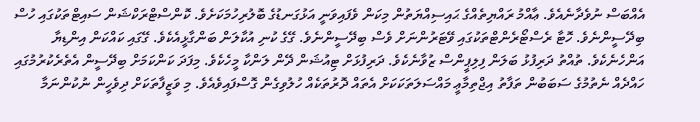އެއްބަސް ނުވެދާނެއެވެ. ޢާއްމު ރައްޔިތެއްގެ ޙައިސިއްޔަތުން މިކަން ވެފައިވަނީ އަޅުގަނޑުގެ ބޮލުރިހުމަކަށެވެ. ކޮންސްޓްރަކްޝަން ސައިޓްތަކުގައި ހުސް ބިދޭސީންނެވެ. ހޮޓާ ރެސްޓޯރެންޓްތަކުގައި ވޭޓަރުންނަށް ވެސް ބިދޭސީންނެވެ. ގޭގެ ކުނި އުކާލަން ބަންގާޅީއެކެވެ. ގޭގައި ކައްކަން އިންޑިޔާ އަންހެނެކެވެ. ތުއްތު ދަރިފުޅު ބަލަން ފިލިޕީންސް ޒުވާނެކެވެ. ދަރިފުޅަށް ޓިއުޝަން ދޭން ލަންކާ މީހެކެވެ. މިފަދަ ކަންކަމަށް ބިދޭސީން އެތެރެކުރުމުގައި ހައްދެއް ނެތުމުގެ ސަބަބުން ތަފާތު އިޖްތިމާޢީ މައްސަލަތަކަކަށް އެތައް ދޮރުތަކެއް ހުލުވިގެން ގޮސްފައިވެއެވެ. މި ވަޒީފާތަކަށް ދިވެހީން ނުކުންނަމާ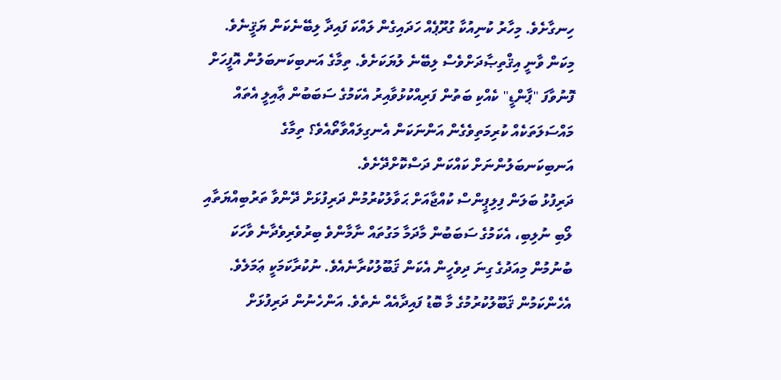ހިނގާށެވެ. މިހާރު ކުނިއުކާ ގުރޫޕެއް ހަދައިގެން ލައްކަ ފައިދާ ލިބޭނެކަން ޔަޤީނެވެ. މިކަން ވާނީ އިޤްތިޞާދަށްވެސް ލިބޭނެ ލުޔަކަށެވެ. ތިމާގެ އަނބިކަނބަލުން އޮފީހަށް ފޮނުވާފަ "ޕާންޑީ" ކެއްކި ބަތުން ފަރިއްކުޅުވާއިރު އެކަމުގެ ސަބަބުން ޢާއިލީ އެތައް މައްސަލަތަކެއް ކުރިމަތިވެގެން އަންނަކަން އެނގިލައްވާތޯއެވެ؟ ތިމާގެ އަނބިކަނބަލުންނަށް ކައްކަން ދަސްކޮށްދޭށެވެ.
ދަރިފުޅު ބަލަން ފިލިޕީންސް ކުއްޖާއަށް ޙަވާލުކުރުމުން ދަރިފުޅަށް ދޭންވާ ތަރުބިއްޔަތާއި ލޯބި ނުލިބި، އެކަމުގެ ސަބަބުން މާދަމާ މަގުތައް ނާމާންވެ ބިރުވެރިވެދާނެ ވާހަކަ ބުނުމުން މިއަދުގެ ގިނަ ދިވެހީން އެކަން ޤަބޫލުކުރާނެއެވެ. ނުކުރާކަމަކީ ޢަމަލެވެ. އެހެންކަމުން ޤަބޫލުކުރުމުގެ މާ ބޮޑު ފައިދާއެއް ނެތެވެ. އަންހެނުން ދަރިފުޅަށް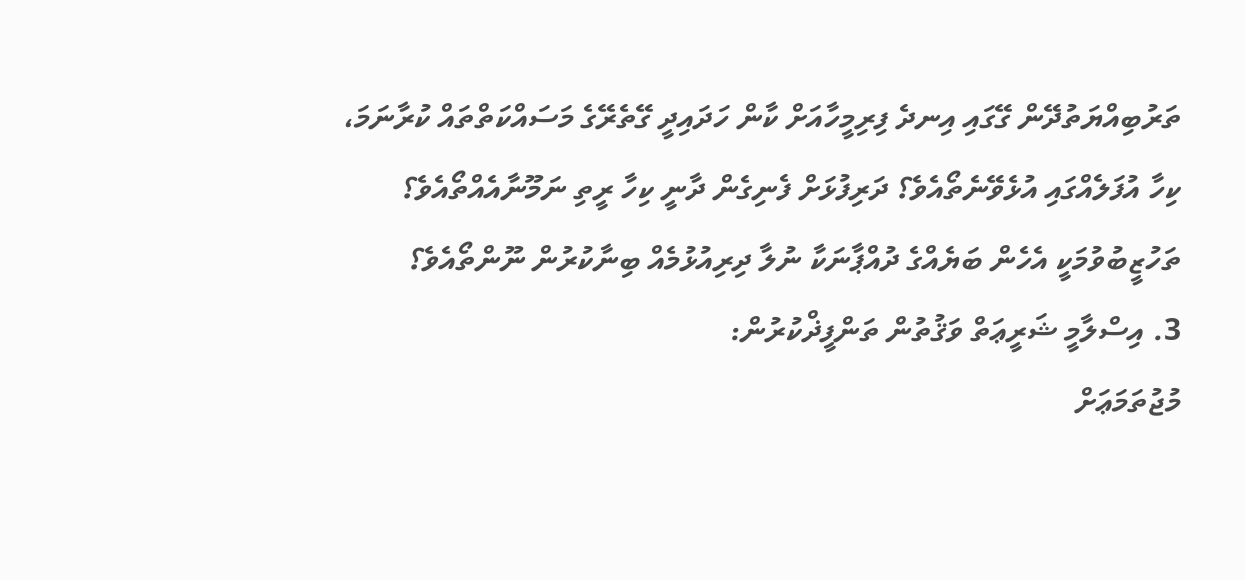ތަރުބިއްޔަތުދޭން ގޭގައި އިނދެ ފިރިމީހާއަށް ކާން ހަދައިދީ ގޭތެރޭގެ މަސައްކަތްތައް ކުރާނަމަ، ކިހާ އުފަލެއްގައި އުޅެވޭނެތޯއެވެ؟ ދަރިފުޅަށް ފެނިގެން ދާނީ ކިހާ ރީތި ނަމޫނާއެއްތޯއެވެ؟ ތަހުޒީބުވުމަކީ އެހެން ބަޔެއްގެ ދުއްޕާނަކާ ނުލާ ދިރިއުޅުމެއް ބިނާކުރުން ނޫންތޯއެވެ؟
3. އިސްލާމީ ޝަރީޢަތް ވަޤުތުން ތަންފީޛްކުރުން:
މުޖުތަމަޢަށް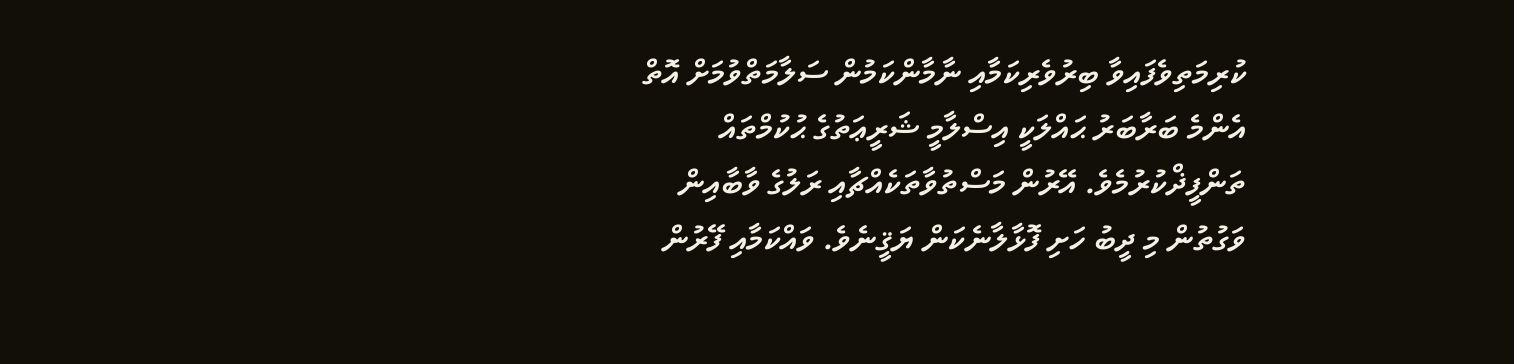ކުރިމަތިވެފައިވާ ބިރުވެރިކަމާއި ނާމާންކަމުން ސަލާމަތްވުމަށް އޮތް އެންމެ ބަރާބަރު ޙައްލަކީ އިސްލާމީ ޝަރީޢަތުގެ ޙުކުމްތައް ތަންފީޛްކުރުމެވެ. އޭރުން މަސްތުވާތަކެއްޗާއި ރަލުގެ ވާބާއިން ވަގުތުން މި ދީބު ހަށި ފޮޅާލާނެކަން ޔަޤީނެވެ. ވައްކަމާއި ފޭރުން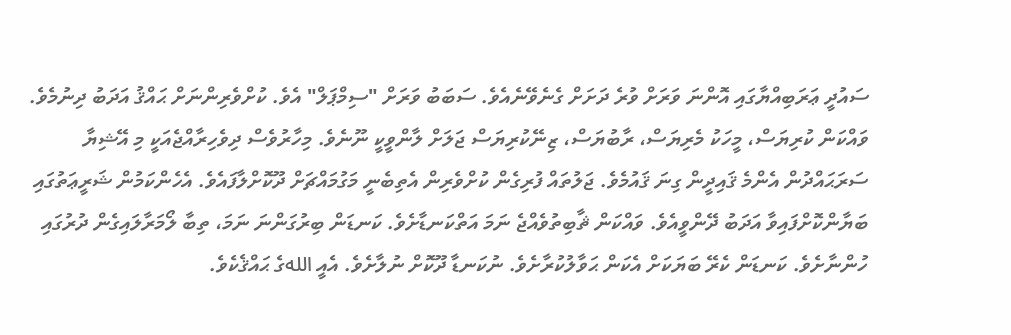ސައުދީ ޢަރަބިއްޔާގައި އޮންނަ ވަރަށް ވުރެ ދަށަށް ގެނެވޭނެއެވެ. ސަބަބު ވަރަށް "ސިމްޕަލް" އެވެ. ކުށްވެރިންނަށް ޙައްޤު އަދަބު ދިނުމެވެ. ވައްކަން ކުރިޔަސް، މީހަކު މެރިޔަސް، ރާބުޔަސް، ޒިނޭކުރިޔަސް ޖަލަށް ލާންވީކީ ނޫނެވެ. މިހާރުވެސް ދިވެހިރާއްޖެއަކީ މި އޭޝިޔާ ސަރަޙައްދުން އެންމެ ޤައިދީން ގިނަ ޤައުމެވެ. ޖަލުތައް ފުރިގެން ކުށްވެރިން އެތިބެނީ މަގުމައްޗަށް ދޫކޮށްލާފައެވެ. އެހެންކަމުން ޝަރީޢަތުގައި ބަޔާންކޮށްފައިވާ އަދަބު ދޭންވީއެވެ. ވައްކަން ޘާބިތުވެއްޖެ ނަމަ އަތްކަނޑާށެވެ. ކަނޑަން ބިރުގަންނަ ނަމަ، ތިބާ ލޯމަރާލައިގެން ދުރުގައި ހުންނާށެވެ. ކަނޑަން ކެރޭ ބަޔަކަށް އެކަން ޙަވާލުކުރާށެވެ. ނުކަނޑާ ދޫކޮށް ނުލާށެވެ. އެއީ اللهގެ ޙައްޤެކެވެ.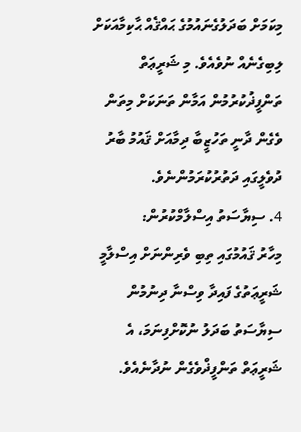މިކަމަށް ބަދަލުގެނައުމުގެ ޙައްޤެއް ޙާކިމާއަކަށް ލިބިގެނެއް ނުވެއެވެ. މި ޝަރީޢަތް ތަންފީޛުކުރުމުން އަމާން ތަނަކަށް މިތަން ވެގެން ދާނީ ތަހުޒީބާ ދިމާއަށް ޤައުމު ބާރު ދުވެލީގައި ދަތުރުކުރަމުންނެވެ.
4. ސިޔާސަތު އިސްލާމްކުރުން:
މިހާރު ޤައުމުގައި ތިބި ވެރިންނަށް އިސްލާމީ ޝަރީޢަތުގެ ފައިދާ ވިސްނާ ދިނުމުން ސިޔާސަތު ބަދަލު ނުކޮށްފިނަމަ، އެ ޝަރީޢަތް ތަންފީޛްވެގެން ނުދާނެއެވެ.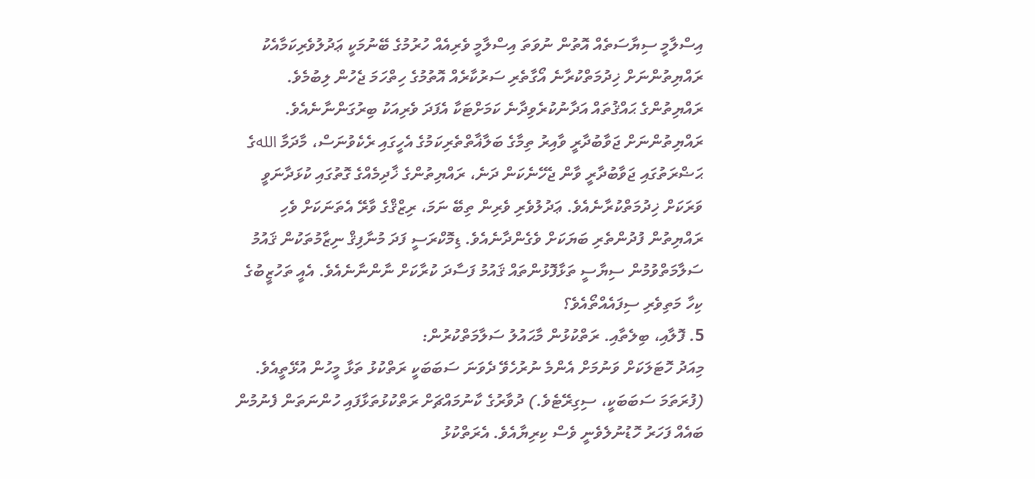އިސްލާމީ ސިޔާސަތެއް އޮތުން ނުވަތަ އިސްލާމީ ވެރިއެއް ހުރުމުގެ ބޭނުމަކީ ޢަދުލުވެރިކަމާއެކު ރައްޔިތުންނަށް ޚިދުމަތްކުރާނެ އޯގާތެރި ސަރުކާރެއް އޮތުމުގެ ހިތްހަމަ ޖެހުން ލިބުމެވެ. ރައްޔިތުންގެ ޙައްޤުތައް އަދާނުކުރެވިދާނެ ކަމަށްޓަކާ އެފަދަ ވެރިއަކު ބިރުގަންނާނެއެވެ. ރައްޔިތުންނަށް ޖަވާބުދާރީ ވާއިރު ތިމާގެ ބަލާޣާތްތެރިކަމުގެ އެހީގައި ރެކެވުނަސް، މާދަމާ اللهގެ ޙަޟްރަތުގައި ޖަވާބުދާރީ ވާން ޖެހޭނެކަން ދަނެ، ރައްޔިތުންގެ ޚާދިމެއްގެ ގޮތުގައި ކުޅަދާނަވީ ވަރަކަށް ޚިދުމަތްކުރާނެއެވެ. ޢަދުލުވެރި ވެރިން ތިބޭ ނަމަ، ރިޒްޤްގެ ވާރޭ އެތަނަކަށް ވެހި ރައްޔިތުން ފުދުންތެރި ބަޔަކަށް ވެގެންދާނެއެވެ. ޑިމޮކްރަސީ ފަދަ މުނާފިޤް ނިޒާމުތަކުން ޤައުމު ސަލާމަތްވުމުން ސިޔާސީ ތަޅާފޮޅުންތައް ޤައުމު ފަސާދަ ކުރާކަށް ނާންނާނެއެވެ. އެއީ ތަހުޒީބުގެ ކިހާ މަތިވެރި ސިފައެއްތޯއެވެ؟
5. ފޮލާއި، ބިލެތާއި. ރަތްކުޅުން މާޙައުލު ސަލާމަތްކުރުން:
މިއަދު ހޮޓަލަކަށް ވަނުމަށް އެންމެ ނުރުހެވޭ ދެވަނަ ސަބަބަކީ ރަތްކުޅު ތަޅާ މީހުން އުޅޭތީއެވެ. (ފުރަތަމަ ސަބަބަކީ، ސިގިރޭޓެވެ.) ދުވާރުގެ ކާނުމައްޗަށް ރަތްކުޅުތަޅާފައި ހުންނަތަން ފެނުމުން ބައެއް ފަހަރު ހޮޑުނުލެވެނީ ވެސް ކިރިޔާއެވެ. އެރަތްކުޅު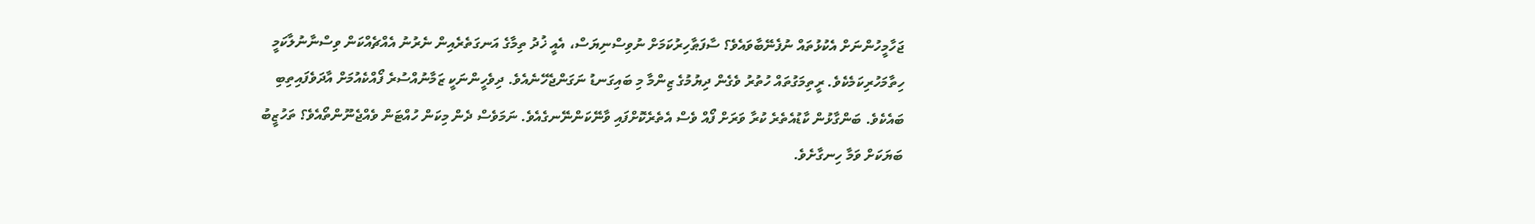ޖަހާމީހުންނަށް އެކުޅުތައް ނުފެނޭބާވައެވެ؟ ސާފަޠާހިރުކަމަށް ނުވިސްނިޔަސް، އެއީ ޚުދު ތިމާގެ އަނގަތެރެއިން ނެރުނު އެއްޗެއްކަން ވިސްނާނުލާކަމީ ހިތާމަހުރިކަމެކެވެ. ރީތިމަގުތައް ހުތުރު ވެގެން ދިޔުމުގެ ޒިންމާ މި ބައިގަނޑު ނަގަންޖެހޭނެއެވެ. ދިވެހީންނަކީ ޒަމާނުއްސުރެ ފޯއްކެއުމަށް އާދަވެފައިތިބި ބައެކެވެ. ބަންގާޅުން ކާޑުއެތެރެ ކުރާ ވަރަށް ފޯއް ވެސް އެތެރެކޮށްފައި ވާނޭކަންނޭނގެއެވެ. ނަމަވެސް ދެން މިކަން ހުއްޓަން ވެއްޖެނޫންތޯއެވެ؟ ތަހުޒީބު ބަޔަކަށް ވަމާ ހިނގާށެވެ.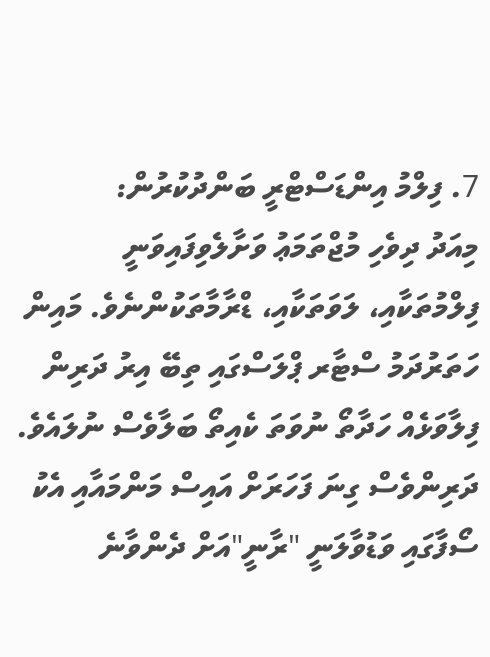7. ފިލްމު އިންޑަސްޓްރީ ބަންދުކުރުން:
މިއަދު ދިވެހި މުޖްތަމަޢު ވަށާލެވިފައިވަނީ ފިލްމުތަކާއި، ލަވަތަކާއި، ޑްރާމާތަކުންނެވެ. މައިން ހަތަރުދަމު ސްޓާރ ޕްލަސްގައި ތިބޭ އިރު ދަރިން ފިލާވަޅެއް ހަދާތޯ ނުވަތަ ކެއިތޯ ބަލާވެސް ނުލައެވެ. ދަރިންވެސް ގިނަ ފަހަރަށް އައިސް މަންމައާއި އެކު ސޯފާގައި ވަޑުވާލަނީ "ރާނީ"އަށް ދެންވާނެ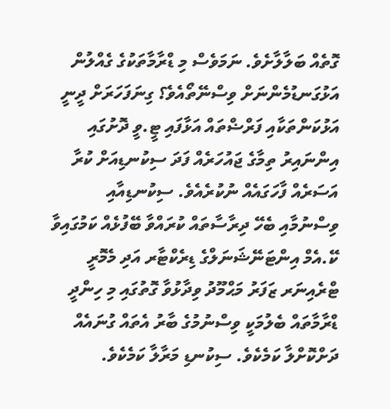ގޮތެއް ބަލާލާށެވެ. ނަމަވެސް މި ޑްރާމާތަކުގެ ގެއްލުން އަޅުގަނޑުމެންނަށް ވިސްނޭތޯއެވެ؟ ގިނަފަހަރަށް ދީނީ އަޅުކަންތަކާއި ފަރްޟްތައް އަޅާފައި ޓީ.ވީ ދޮށުގައި އިންނައިރު ތިމާގެ ޖައުހަރެއް ފަދަ ސިކުނޑިއަށް ކުރާ އަސަރެއް ފާހަގައެއް ނުކުރެއެވެ. ސިކުނޑިއާއި ވިސްނުމާއި ބެހޭ ދިރާސާތައް ކުރައްވާ ބޭފުޅެއް ކަމުގައިވާ ކޭ.އެމް އިންޓަނޭޝަނަލްގެ ޑިރެކްޓާރ އަދި މެމޮރީ ޓްރެއިނަރ ޒަފަރު މަޙްމޫދު ވިދާޅުވާ ގޮތުގައި މި ހިންދީ ޑްރާމާތައް ބެލުމަކީ ވިސްނުމުގެ ބާރު އެތައް ގުނައެއް ދަށްކޮށްލާ ކަމެކެވެ. ސިކުނޑި މަރާލާ ކަމެކެވެ.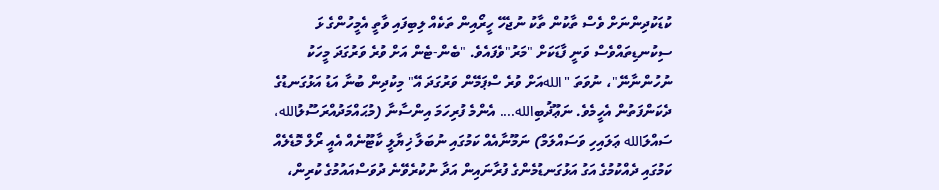ކުޑަކުދިންނަށް ވެސް ތާކުން ތާކު ނުޖެހޭ ހީރޯއިން ތަކެއް ލިބިފައި ވާތީ އެމީހުންގެ ޅަ ސިކުނޑިތައްވެސް ވަނީ ފާޑަކަށް "މަރު"ވެފައެވެ. "ބެން-ޓެން އަށް ވުރެ ވަރުގަދަ މީހަކު ނުހުންނާނޭ"، ނުވަތަ "اللهއަށް ވުރެ ސްޕަމޭން ވަރުގަދަ އޭ" މިކުދިން ބުނާ އަޑު އަޅުގަނޑުގެ ދެކަންފަތުން އެހީމެވެ. ނަޢޫޛުބިالله.... އެންމެ ފުރިހަމަ އިންސާނާ (މުޙައްމަދުއްރަސޫލުالله، ސައްލަالله ޢަލައިހި ވަސައްލަމް) ނަމޫނާއެއް ކަމުގައި ނުބަލާ ޚިޔާލީ ކާޓޫނެއް އެއީ ރޯލް މޮޑެލެއް ކަމުގައި ދެއްކުމުގެ އަގު އަޅުގަނޑުމެންގެ ފުރާނައިން އަދާ ނުކުރެވޭނެ ދުވަސްއައުމުގެ ކުރިން،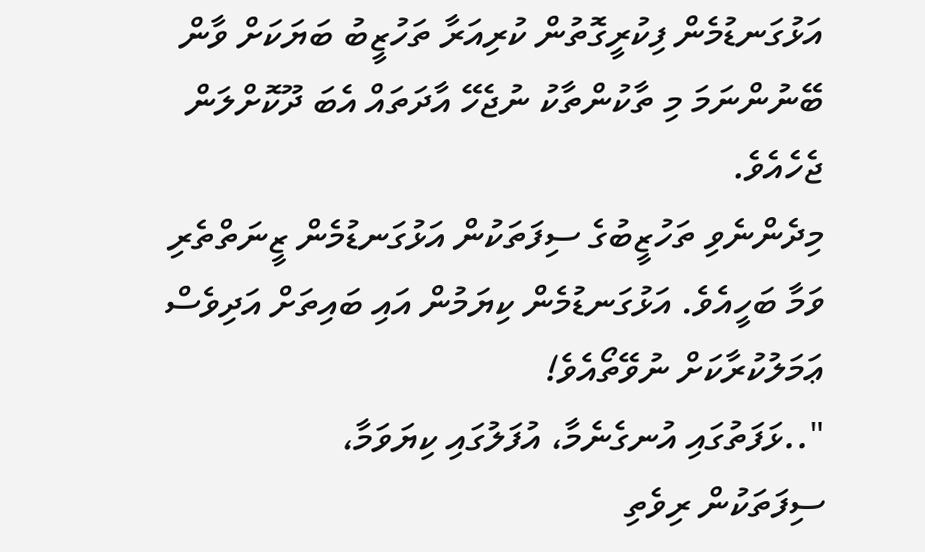އަޅުގަނޑުމެން ފިކުރީގޮތުން ކުރިއަރާ ތަހުޒީބު ބަޔަކަށް ވާން ބޭނުންނަމަ މި ތާކުންތާކު ނުޖެހޭ އާދަތައް އެބަ ދޫކޮށްލަން ޖެހެއެވެ.
މިދެންނެވި ތަހުޒީބުގެ ސިފަތަކުން އަޅުގަނޑުމެން ޒީނަތްތެރި ވަމާ ބަހީއެވެ. އަޅުގަނޑުމެން ކިޔަމުން އައި ބައިތަށް އަދިވެސް ޢަމަލުކުރާކަށް ނުވޭތޯއެވެ!
"..ޅަފަތުގައި އުނގެނެމާ، އުފަލުގައި ކިޔަވަމާ،
ސިފަތަކުން ރިވެތި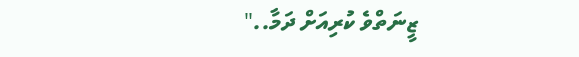ޒީނަތްވެ ކުރިއަށް ދަމާ.."